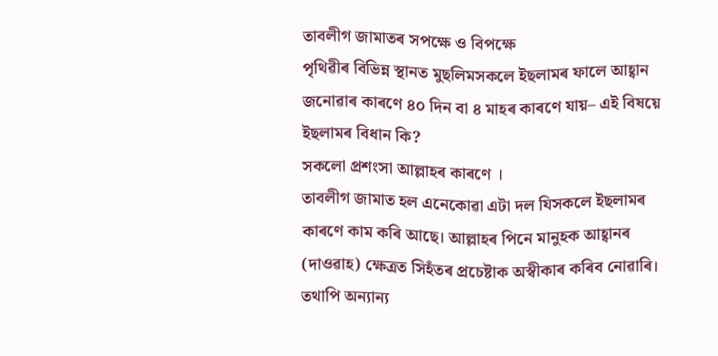তাবলীগ জামাতৰ সপক্ষে ও বিপক্ষে
পৃথিৱীৰ বিভিন্ন স্থানত মুছলিমসকলে ইছলামৰ ফালে আহ্বান জনোৱাৰ কাৰণে ৪০ দিন বা ৪ মাহৰ কাৰণে যায়– এই বিষয়ে ইছলামৰ বিধান কি?
সকলো প্রশংসা আল্লাহৰ কাৰণে ।
তাবলীগ জামাত হল এনেকোৱা এটা দল যিসকলে ইছলামৰ কাৰণে কাম কৰি আছে। আল্লাহৰ পিনে মানুহক আহ্বানৰ (দাওৱাহ) ক্ষেত্রত সিহঁতৰ প্রচেষ্টাক অস্বীকাৰ কৰিব নোৱাৰি। তথাপি অন্যান্য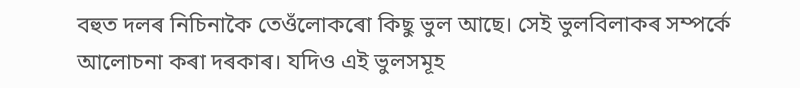বহুত দলৰ নিচিনাকৈ তেওঁলোকৰো কিছু ভুল আছে। সেই ভুলবিলাকৰ সম্পর্কে আলোচনা কৰা দৰকাৰ। যদিও এই ভুলসমূহ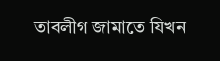তাবলীগ জামাতে যিখন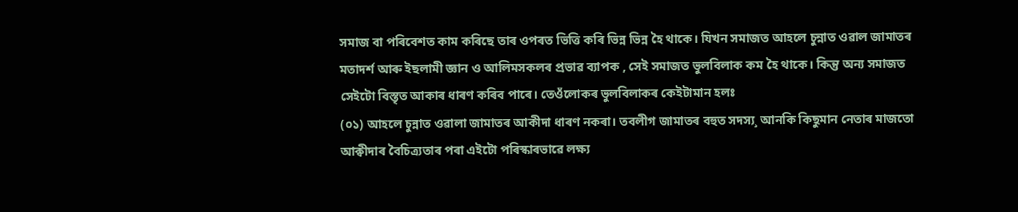সমাজ বা পৰিবেশত কাম কৰিছে তাৰ ওপৰত ভিত্তি কৰি ভিন্ন ভিন্ন হৈ থাকে। যিখন সমাজত আহলে চুন্নাত ওৱাল জামাতৰ মতাদর্শ আৰু ইছলামী জ্ঞান ও আলিমসকলৰ প্রভাৱ ব্যাপক , সেই সমাজত ভুলবিলাক কম হৈ থাকে। কিন্তু অন্য সমাজত সেইটো বিস্তৃত আকাৰ ধাৰণ কৰিব পাৰে। তেওঁলোকৰ ভুলবিলাকৰ কেইটামান হলঃ
(০১) আহলে চুন্নাত ওৱালা জামাতৰ আকীদা ধাৰণ নকৰা। তবলীগ জামাতৰ বহুত সদস্য¸ আনকি কিছুমান নেতাৰ মাজতো আক্বীদাৰ বৈচিত্র্যতাৰ পৰা এইটো পৰিস্কাৰভাৱে লক্ষ্য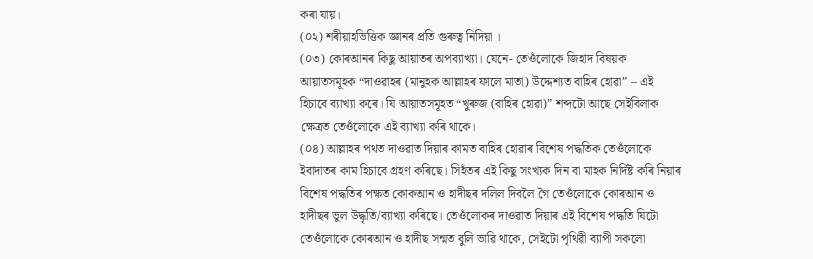কৰা যায়।
(০২) শৰীয়াহভিত্তিক জ্ঞানৰ প্রতি গুৰুত্ব নিদিয়া ।
(০৩) কোৰআনৰ কিছু আয়াতৰ অপব্যাখ্যা। যেনে- তেওঁলোকে জিহাদ বিষয়ক আয়াতসমূহক “দাওৱাহৰ (মানুহক আল্লাহৰ ফালে মাতা) উদ্দেশ্যত বাহিৰ হোৱা” – এই হিচাবে ব্যাখ্যা কৰে। যি আয়াতসমূহত “খুৰুজ (বাহিৰ হোৱা)” শব্দটো আছে সেইবিলাক ক্ষেত্রত তেওঁলোকে এই ব্যাখ্যা কৰি থাকে।
(০৪) আল্লাহৰ পথত দাওৱাত দিয়াৰ কামত বাহিৰ হোৱাৰ বিশেষ পদ্ধতিক তেওঁলোকে ইবাদাতৰ কাম হিচাবে গ্রহণ কৰিছে। সিহঁতৰ এই কিছু সংখ্যক দিন বা মাহক নির্দিষ্ট কৰি নিয়াৰ বিশেষ পদ্ধতিৰ পক্ষত কোকআন ও হাদীছৰ দলিল দিবলৈ গৈ তেওঁলোকে কোৰআন ও হাদীছৰ ভুল উদ্ধৃতি/ব্যাখ্যা কৰিছে। তেওঁলোকৰ দাওৱাত দিয়াৰ এই বিশেষ পদ্ধতি যিটো তেওঁলোকে কোৰআন ও হাদীছ সন্মত বুলি ভাৱি থাকে, সেইটো পৃথিৱী ব্যাপী সকলো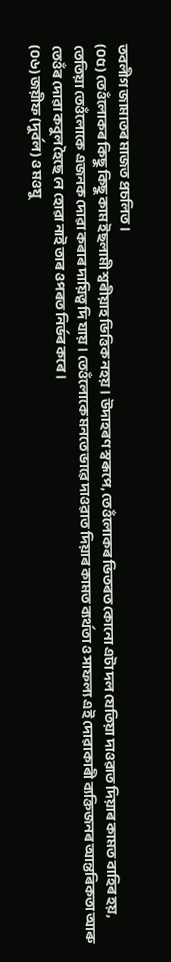তবলীগ জামাতৰ মাজত প্রচলিত।
(০৫) তেওঁলোকৰ কিছু কিছু কাম ইছলামী শ্বৰীয়াহ ভিত্তিক নহয়। উদাহৰণ স্বৰূপে, তেওঁলোকৰ ভিতৰত কোনো এটা দল যেতিয়া দাওৱাত দিয়াৰ কামত বাহিৰ হয়, তেতিয়া তেওঁলোকে এজনক দোৱা কৰাৰ দায়িত্ব দি যায়। তেওঁলোকে মনতে ভাৱে দাওৱাত দিয়াৰ কামত ব্যর্থতা ও সাফল্য এই দোৱাকাৰী ব্যক্তিজনৰ আন্তৰিকতা আৰু তেওঁৰ দোৱা কবুল হৈছে নে হোৱা নাই তাৰ ওপৰত নির্ভৰ কৰে।
(০৬) জয়ীফ (দুর্বল) ও মওযু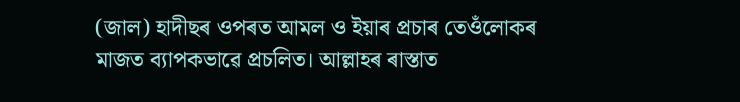(জাল) হাদীছৰ ওপৰত আমল ও ইয়াৰ প্রচাৰ তেওঁলোকৰ মাজত ব্যাপকভাৱে প্রচলিত। আল্লাহৰ ৰাস্তাত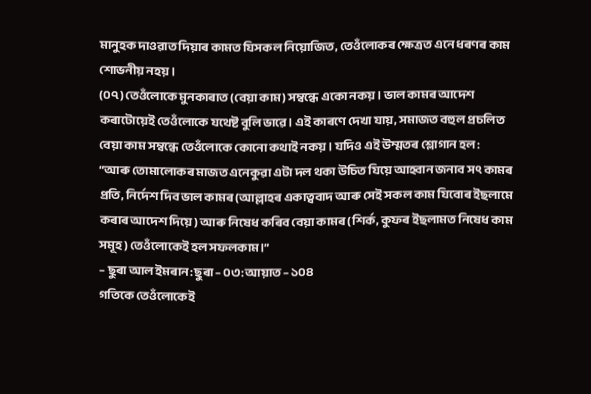মানুহক দাওৱাত দিয়াৰ কামত যিসকল নিয়োজিত, তেওঁলোকৰ ক্ষেত্রত এনে ধৰণৰ কাম শোভনীয় নহয়।
(০৭) তেওঁলোকে মুনকাৰাত (বেয়া কাম) সম্বন্ধে একো নকয়। ভাল কামৰ আদেশ কৰাটোয়েই তেওঁলোকে যথেষ্ট বুলি ভাৱে। এই কাৰণে দেখা যায়, সমাজত বহুল প্রচলিত বেয়া কাম সম্বন্ধে তেওঁলোকে কোনো কথাই নকয়। যদিও এই উম্মতৰ শ্লোগান হল:
“আৰু তোমালোকৰ মাজত এনেকুৱা এটা দল থকা উচিত যিয়ে আহ্বান জনাব সৎ কামৰ প্রতি, নির্দেশ দিব ভাল কামৰ (আল্লাহৰ একাত্ববাদ আৰু সেই সকল কাম যিবোৰ ইছলামে কৰাৰ আদেশ দিয়ে) আৰু নিষেধ কৰিব বেয়া কামৰ (শিৰ্ক, কুফৰ ইছলামত নিষেধ কাম সমূহ) তেওঁলোকেই হল সফলকাম।”
– ছুৰা আল ইমৰান: ছুৰা – ০৩: আয়াত – ১০৪
গতিকে তেওঁলোকেই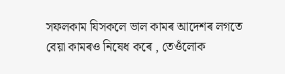সফলকাম যিসকলে ভাল কামৰ আদেশৰ লগতে বেয়া কামৰও নিষেধ কৰে , তেওঁলোক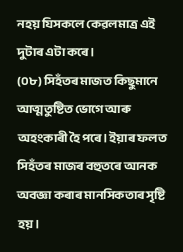নহয় যিসকলে কেৱলমাত্র এই দুটাৰ এটা কৰে।
(০৮) সিহঁতৰ মাজত কিছুমানে আত্মতুষ্টিত ভোগে আৰু অহংকাৰী হৈ পৰে। ইয়াৰ ফলত সিহঁতৰ মাজৰ বহুতৰে আনক অবজ্ঞা কৰাৰ মানসিকতাৰ সৃষ্টি হয়।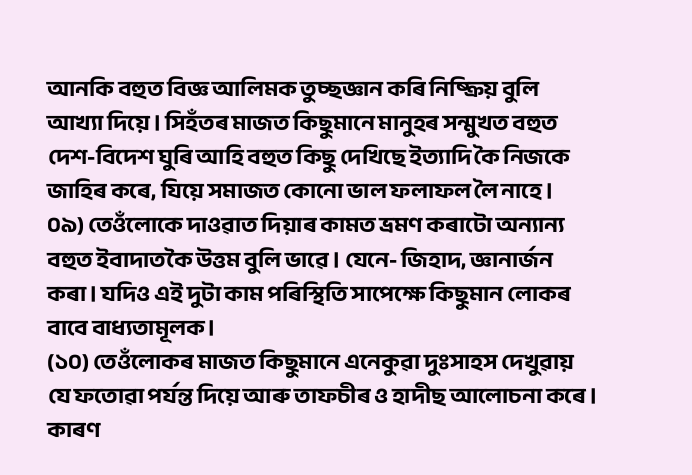আনকি বহুত বিজ্ঞ আলিমক তুচ্ছজ্ঞান কৰি নিষ্ক্রিয় বুলি আখ্যা দিয়ে। সিহঁতৰ মাজত কিছুমানে মানুহৰ সন্মুখত বহুত দেশ-বিদেশ ঘুৰি আহি বহুত কিছু দেখিছে ইত্যাদি কৈ নিজকে জাহিৰ কৰে, যিয়ে সমাজত কোনো ভাল ফলাফল লৈ নাহে।
০৯) তেওঁলোকে দাওৱাত দিয়াৰ কামত ভ্রমণ কৰাটো অন্যান্য বহুত ইবাদাতকৈ উত্তম বুলি ভাৱে। যেনে- জিহাদ, জ্ঞানার্জন কৰা। যদিও এই দুটা কাম পৰিস্থিতি সাপেক্ষে কিছুমান লোকৰ বাবে বাধ্যতামূলক।
(১০) তেওঁলোকৰ মাজত কিছুমানে এনেকুৱা দুঃসাহস দেখুৱায় যে ফতোৱা পর্যন্ত দিয়ে আৰু তাফচীৰ ও হাদীছ আলোচনা কৰে। কাৰণ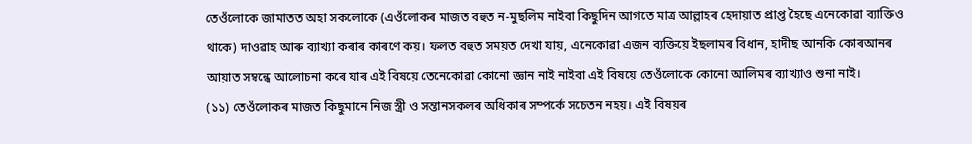তেওঁলোকে জামাতত অহা সকলোকে (এওঁলোকৰ মাজত বহুত ন-মুছলিম নাইবা কিছুদিন আগতে মাত্র আল্লাহৰ হেদায়াত প্রাপ্ত হৈছে এনেকোৱা ব্যাক্তিও থাকে) দাওৱাহ আৰু ব্যাখ্যা কৰাৰ কাৰণে কয়। ফলত বহুত সময়ত দেখা যায়, এনেকোৱা এজন ব্যক্তিয়ে ইছলামৰ বিধান, হাদীছ আনকি কোৰআনৰ আয়াত সম্বন্ধে আলোচনা কৰে যাৰ এই বিষয়ে তেনেকোৱা কোনো জ্ঞান নাই নাইবা এই বিষয়ে তেওঁলোকে কোনো আলিমৰ ব্যাখ্যাও শুনা নাই।
(১১) তেওঁলোকৰ মাজত কিছুমানে নিজ স্ত্রী ও সন্তানসকলৰ অধিকাৰ সম্পর্কে সচেতন নহয়। এই বিষয়ৰ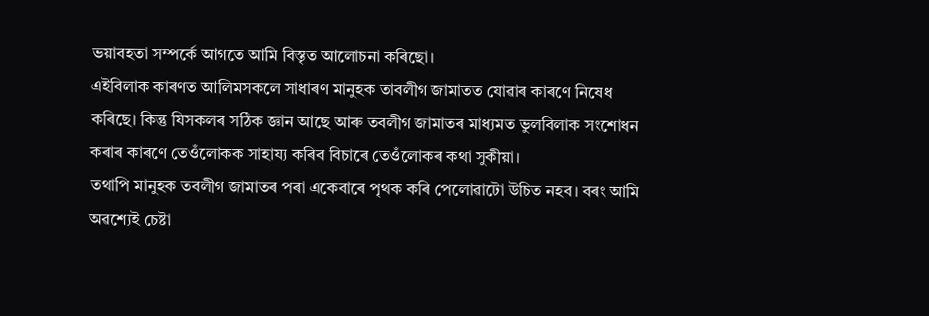ভয়াবহতা সম্পৰ্কে আগতে আমি বিস্তৃত আলোচনা কৰিছো।
এইবিলাক কাৰণত আলিমসকলে সাধাৰণ মানুহক তাবলীগ জামাতত যোৱাৰ কাৰণে নিষেধ কৰিছে। কিন্তু যিসকলৰ সঠিক জ্ঞান আছে আৰু তবলীগ জামাতৰ মাধ্যমত ভুলবিলাক সংশোধন কৰাৰ কাৰণে তেওঁলোকক সাহায্য কৰিব বিচাৰে তেওঁলোকৰ কথা সুকীয়া।
তথাপি মানুহক তবলীগ জামাতৰ পৰা একেবাৰে পৃথক কৰি পেলোৱাটো উচিত নহব। বৰং আমি অৱশ্যেই চেষ্টা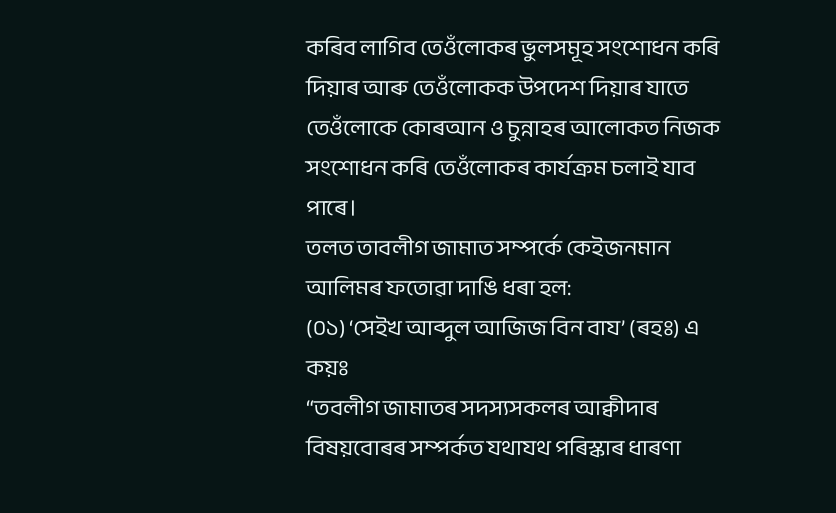কৰিব লাগিব তেওঁলোকৰ ভুলসমূহ সংশোধন কৰি দিয়াৰ আৰু তেওঁলোকক উপদেশ দিয়াৰ যাতে তেওঁলোকে কোৰআন ও চুন্নাহৰ আলোকত নিজক সংশোধন কৰি তেওঁলোকৰ কার্যক্রম চলাই যাব পাৰে।
তলত তাবলীগ জামাত সম্পর্কে কেইজনমান আলিমৰ ফতোৱা দাঙি ধৰা হল:
(০১) ‘সেইখ আব্দুল আজিজ বিন বায’ (ৰহঃ) এ কয়ঃ
“তবলীগ জামাতৰ সদস্যসকলৰ আক্বীদাৰ বিষয়বোৰৰ সম্পর্কত যথাযথ পৰিস্কাৰ ধাৰণা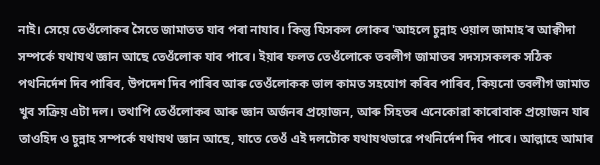নাই। সেয়ে তেওঁলোকৰ সৈতে জামাতত যাব পৰা নাযাব। কিন্তু যিসকল লোকৰ 'আহলে চুন্নাহ ওয়াল জামাহ’ৰ আক্বীদা সম্পর্কে যথাযথ জ্ঞান আছে তেওঁলোক যাব পাৰে। ইয়াৰ ফলত তেওঁলোকে তবলীগ জামাতৰ সদস্যসকলক সঠিক পথনির্দেশ দিব পাৰিব, উপদেশ দিব পাৰিব আৰু তেওঁলোকক ভাল কামত সহযোগ কৰিব পাৰিব, কিয়নো তবলীগ জামাত খুব সক্রিয় এটা দল। তথাপি তেওঁলোকৰ আৰু জ্ঞান অর্জনৰ প্রয়োজন, আৰু সিহতৰ এনেকোৱা কাৰোবাক প্রয়োজন যাৰ তাওহিদ ও চুন্নাহ সম্পর্কে যথাযথ জ্ঞান আছে, যাতে তেওঁ এই দলটোক যথাযথভাৱে পথনির্দেশ দিব পাৰে। আল্লাহে আমাৰ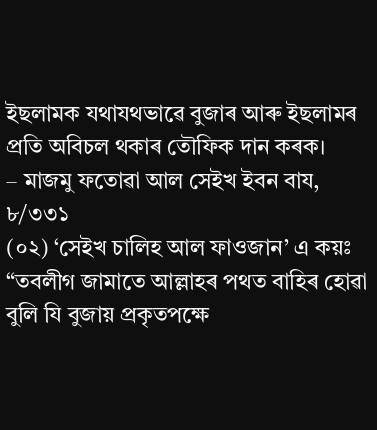ইছলামক যথাযথভাৱে বুজাৰ আৰু ইছলামৰ প্রতি অবিচল থকাৰ তৌফিক দান কৰক।
– মাজমু ফতোৱা আল সেইখ ইবন বায, ৮/৩৩১
(০২) ‘সেইখ চালিহ আল ফাওজান’ এ কয়ঃ
“তবলীগ জামাতে আল্লাহৰ পথত বাহিৰ হোৱা বুলি যি বুজায় প্রকৃতপক্ষে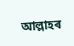আল্লাহৰ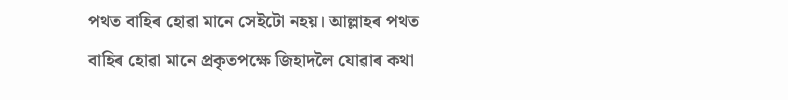পথত বাহিৰ হোৱা মানে সেইটো নহয়। আল্লাহৰ পথত বাহিৰ হোৱা মানে প্রকৃতপক্ষে জিহাদলৈ যোৱাৰ কথা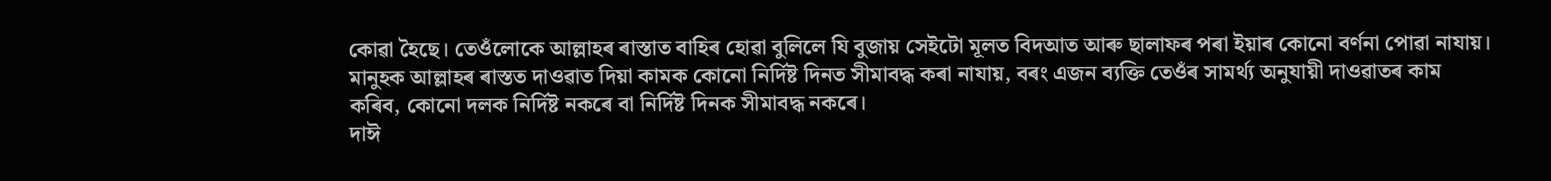কোৱা হৈছে। তেওঁলোকে আল্লাহৰ ৰাস্তাত বাহিৰ হোৱা বুলিলে যি বুজায় সেইটো মূলত বিদআত আৰু ছালাফৰ পৰা ইয়াৰ কোনো বর্ণনা পোৱা নাযায়।
মানুহক আল্লাহৰ ৰাস্তত দাওৱাত দিয়া কামক কোনো নির্দিষ্ট দিনত সীমাবদ্ধ কৰা নাযায়, বৰং এজন ব্যক্তি তেওঁৰ সামর্থ্য অনুযায়ী দাওৱাতৰ কাম কৰিব, কোনো দলক নির্দিষ্ট নকৰে বা নির্দিষ্ট দিনক সীমাবদ্ধ নকৰে।
দাঈ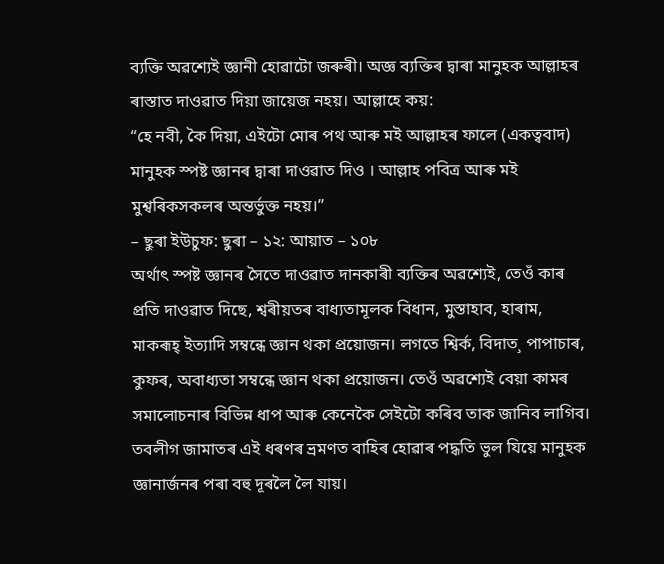ব্যক্তি অৱশ্যেই জ্ঞানী হোৱাটো জৰুৰী। অজ্ঞ ব্যক্তিৰ দ্বাৰা মানুহক আল্লাহৰ ৰাস্তাত দাওৱাত দিয়া জায়েজ নহয়। আল্লাহে কয়:
“হে নবী, কৈ দিয়া, এইটো মোৰ পথ আৰু মই আল্লাহৰ ফালে (একত্ববাদ) মানুহক স্পষ্ট জ্ঞানৰ দ্বাৰা দাওৱাত দিও । আল্লাহ পবিত্ৰ আৰু মই মুশ্বৰিকসকলৰ অন্তৰ্ভুক্ত নহয়।”
– ছুৰা ইউচুফ: ছুৰা – ১২: আয়াত – ১০৮
অর্থাৎ স্পষ্ট জ্ঞানৰ সৈতে দাওৱাত দানকাৰী ব্যক্তিৰ অৱশ্যেই, তেওঁ কাৰ প্রতি দাওৱাত দিছে, শ্বৰীয়তৰ বাধ্যতামূলক বিধান, মুস্তাহাব, হাৰাম, মাকৰূহ্ ইত্যাদি সম্বন্ধে জ্ঞান থকা প্রয়োজন। লগতে শ্বিৰ্ক, বিদাত¸ পাপাচাৰ, কুফৰ, অবাধ্যতা সম্বন্ধে জ্ঞান থকা প্রয়োজন। তেওঁ অৱশ্যেই বেয়া কামৰ সমালোচনাৰ বিভিন্ন ধাপ আৰু কেনেকৈ সেইটো কৰিব তাক জানিব লাগিব। তবলীগ জামাতৰ এই ধৰণৰ ভ্রমণত বাহিৰ হোৱাৰ পদ্ধতি ভুল যিয়ে মানুহক জ্ঞানার্জনৰ পৰা বহু দূৰলৈ লৈ যায়।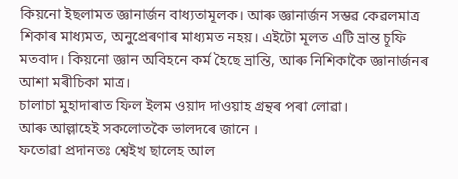কিয়নো ইছলামত জ্ঞানার্জন বাধ্যতামূলক। আৰু জ্ঞানার্জন সম্ভৱ কেৱলমাত্র শিকাৰ মাধ্যমত, অনুপ্রেৰণাৰ মাধ্যমত নহয়। এইটো মূলত এটি ভ্রান্ত চূফি মতবাদ। কিয়নো জ্ঞান অবিহনে কর্ম হৈছে ভ্রান্তি, আৰু নিশিকাকৈ জ্ঞানার্জনৰ আশা মৰীচিকা মাত্র।
চালাচা মুহাদাৰাত ফিল ইলম ওয়াদ দাওয়াহ গ্রন্থৰ পৰা লোৱা।
আৰু আল্লাহেই সকলোতকৈ ভালদৰে জানে ।
ফতোৱা প্রদানতঃ শ্বেইখ ছালেহ আল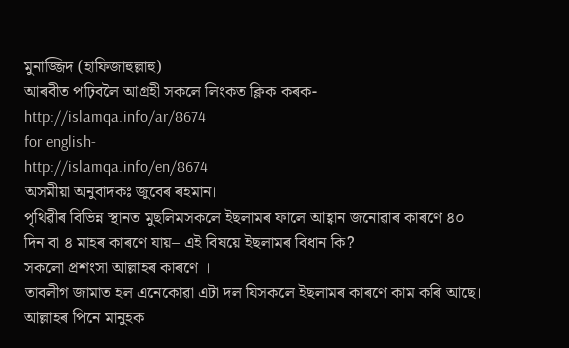মুনাজ্জিদ (হাফিজাহুল্লাহু)
আৰবীত পঢ়িবলৈ আগ্ৰহী সকলে লিংকত ক্লিক কৰক-
http://islamqa.info/ar/8674
for english-
http://islamqa.info/en/8674
অসমীয়া অনুবাদকঃ জুবেৰ ৰহমান।
পৃথিৱীৰ বিভিন্ন স্থানত মুছলিমসকলে ইছলামৰ ফালে আহ্বান জনোৱাৰ কাৰণে ৪০ দিন বা ৪ মাহৰ কাৰণে যায়– এই বিষয়ে ইছলামৰ বিধান কি?
সকলো প্রশংসা আল্লাহৰ কাৰণে ।
তাবলীগ জামাত হল এনেকোৱা এটা দল যিসকলে ইছলামৰ কাৰণে কাম কৰি আছে। আল্লাহৰ পিনে মানুহক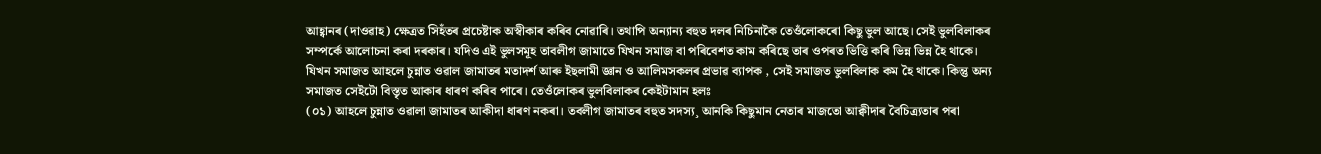আহ্বানৰ (দাওৱাহ) ক্ষেত্রত সিহঁতৰ প্রচেষ্টাক অস্বীকাৰ কৰিব নোৱাৰি। তথাপি অন্যান্য বহুত দলৰ নিচিনাকৈ তেওঁলোকৰো কিছু ভুল আছে। সেই ভুলবিলাকৰ সম্পর্কে আলোচনা কৰা দৰকাৰ। যদিও এই ভুলসমূহ তাবলীগ জামাতে যিখন সমাজ বা পৰিবেশত কাম কৰিছে তাৰ ওপৰত ভিত্তি কৰি ভিন্ন ভিন্ন হৈ থাকে। যিখন সমাজত আহলে চুন্নাত ওৱাল জামাতৰ মতাদর্শ আৰু ইছলামী জ্ঞান ও আলিমসকলৰ প্রভাৱ ব্যাপক , সেই সমাজত ভুলবিলাক কম হৈ থাকে। কিন্তু অন্য সমাজত সেইটো বিস্তৃত আকাৰ ধাৰণ কৰিব পাৰে। তেওঁলোকৰ ভুলবিলাকৰ কেইটামান হলঃ
(০১) আহলে চুন্নাত ওৱালা জামাতৰ আকীদা ধাৰণ নকৰা। তবলীগ জামাতৰ বহুত সদস্য¸ আনকি কিছুমান নেতাৰ মাজতো আক্বীদাৰ বৈচিত্র্যতাৰ পৰা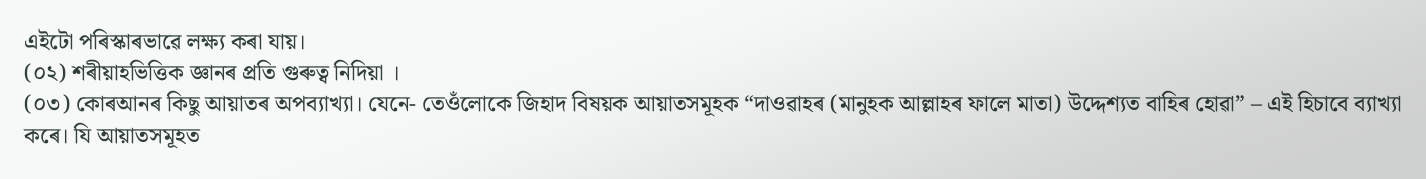এইটো পৰিস্কাৰভাৱে লক্ষ্য কৰা যায়।
(০২) শৰীয়াহভিত্তিক জ্ঞানৰ প্রতি গুৰুত্ব নিদিয়া ।
(০৩) কোৰআনৰ কিছু আয়াতৰ অপব্যাখ্যা। যেনে- তেওঁলোকে জিহাদ বিষয়ক আয়াতসমূহক “দাওৱাহৰ (মানুহক আল্লাহৰ ফালে মাতা) উদ্দেশ্যত বাহিৰ হোৱা” – এই হিচাবে ব্যাখ্যা কৰে। যি আয়াতসমূহত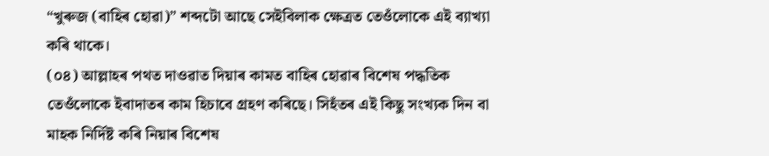“খুৰুজ (বাহিৰ হোৱা)” শব্দটো আছে সেইবিলাক ক্ষেত্রত তেওঁলোকে এই ব্যাখ্যা কৰি থাকে।
(০৪) আল্লাহৰ পথত দাওৱাত দিয়াৰ কামত বাহিৰ হোৱাৰ বিশেষ পদ্ধতিক তেওঁলোকে ইবাদাতৰ কাম হিচাবে গ্রহণ কৰিছে। সিহঁতৰ এই কিছু সংখ্যক দিন বা মাহক নির্দিষ্ট কৰি নিয়াৰ বিশেষ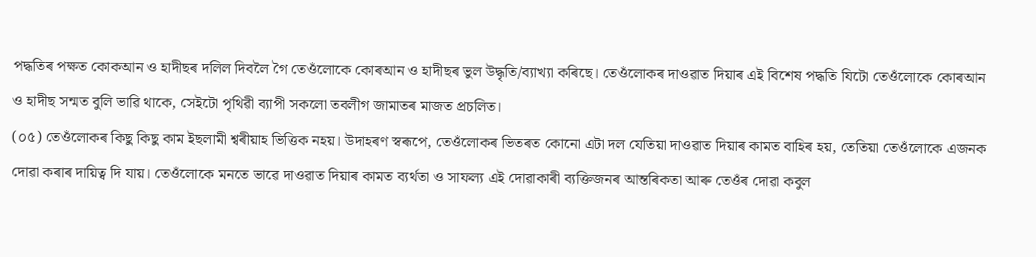পদ্ধতিৰ পক্ষত কোকআন ও হাদীছৰ দলিল দিবলৈ গৈ তেওঁলোকে কোৰআন ও হাদীছৰ ভুল উদ্ধৃতি/ব্যাখ্যা কৰিছে। তেওঁলোকৰ দাওৱাত দিয়াৰ এই বিশেষ পদ্ধতি যিটো তেওঁলোকে কোৰআন ও হাদীছ সন্মত বুলি ভাৱি থাকে, সেইটো পৃথিৱী ব্যাপী সকলো তবলীগ জামাতৰ মাজত প্রচলিত।
(০৫) তেওঁলোকৰ কিছু কিছু কাম ইছলামী শ্বৰীয়াহ ভিত্তিক নহয়। উদাহৰণ স্বৰূপে, তেওঁলোকৰ ভিতৰত কোনো এটা দল যেতিয়া দাওৱাত দিয়াৰ কামত বাহিৰ হয়, তেতিয়া তেওঁলোকে এজনক দোৱা কৰাৰ দায়িত্ব দি যায়। তেওঁলোকে মনতে ভাৱে দাওৱাত দিয়াৰ কামত ব্যর্থতা ও সাফল্য এই দোৱাকাৰী ব্যক্তিজনৰ আন্তৰিকতা আৰু তেওঁৰ দোৱা কবুল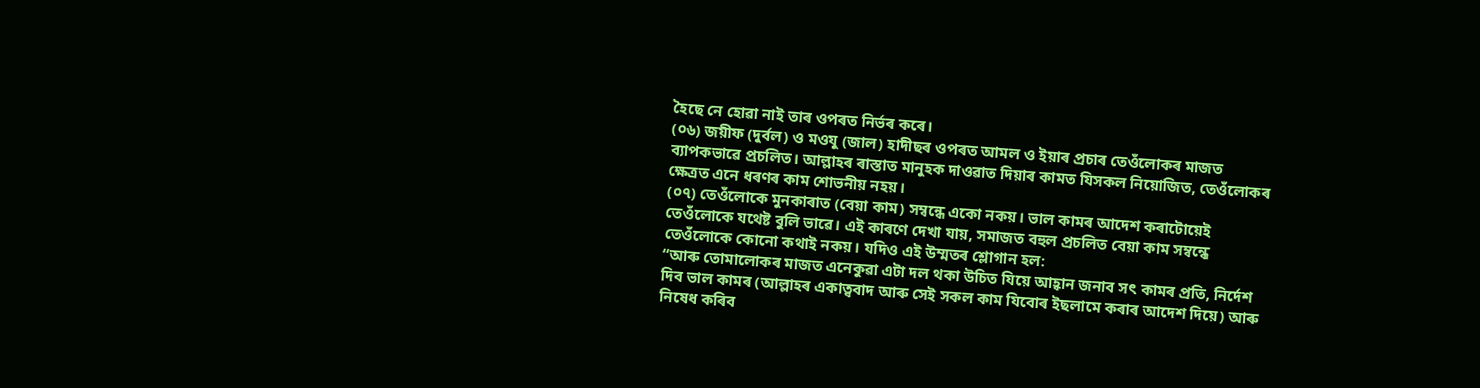হৈছে নে হোৱা নাই তাৰ ওপৰত নির্ভৰ কৰে।
(০৬) জয়ীফ (দুর্বল) ও মওযু (জাল) হাদীছৰ ওপৰত আমল ও ইয়াৰ প্রচাৰ তেওঁলোকৰ মাজত ব্যাপকভাৱে প্রচলিত। আল্লাহৰ ৰাস্তাত মানুহক দাওৱাত দিয়াৰ কামত যিসকল নিয়োজিত, তেওঁলোকৰ ক্ষেত্রত এনে ধৰণৰ কাম শোভনীয় নহয়।
(০৭) তেওঁলোকে মুনকাৰাত (বেয়া কাম) সম্বন্ধে একো নকয়। ভাল কামৰ আদেশ কৰাটোয়েই তেওঁলোকে যথেষ্ট বুলি ভাৱে। এই কাৰণে দেখা যায়, সমাজত বহুল প্রচলিত বেয়া কাম সম্বন্ধে তেওঁলোকে কোনো কথাই নকয়। যদিও এই উম্মতৰ শ্লোগান হল:
“আৰু তোমালোকৰ মাজত এনেকুৱা এটা দল থকা উচিত যিয়ে আহ্বান জনাব সৎ কামৰ প্রতি, নির্দেশ দিব ভাল কামৰ (আল্লাহৰ একাত্ববাদ আৰু সেই সকল কাম যিবোৰ ইছলামে কৰাৰ আদেশ দিয়ে) আৰু নিষেধ কৰিব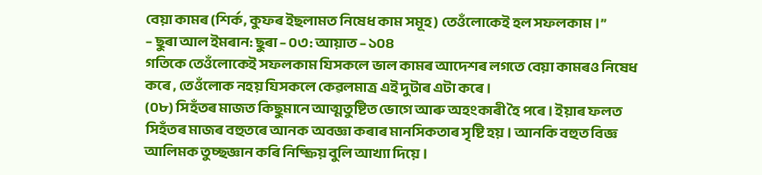বেয়া কামৰ (শিৰ্ক, কুফৰ ইছলামত নিষেধ কাম সমূহ) তেওঁলোকেই হল সফলকাম।”
– ছুৰা আল ইমৰান: ছুৰা – ০৩: আয়াত – ১০৪
গতিকে তেওঁলোকেই সফলকাম যিসকলে ভাল কামৰ আদেশৰ লগতে বেয়া কামৰও নিষেধ কৰে , তেওঁলোক নহয় যিসকলে কেৱলমাত্র এই দুটাৰ এটা কৰে।
(০৮) সিহঁতৰ মাজত কিছুমানে আত্মতুষ্টিত ভোগে আৰু অহংকাৰী হৈ পৰে। ইয়াৰ ফলত সিহঁতৰ মাজৰ বহুতৰে আনক অবজ্ঞা কৰাৰ মানসিকতাৰ সৃষ্টি হয়। আনকি বহুত বিজ্ঞ আলিমক তুচ্ছজ্ঞান কৰি নিষ্ক্রিয় বুলি আখ্যা দিয়ে।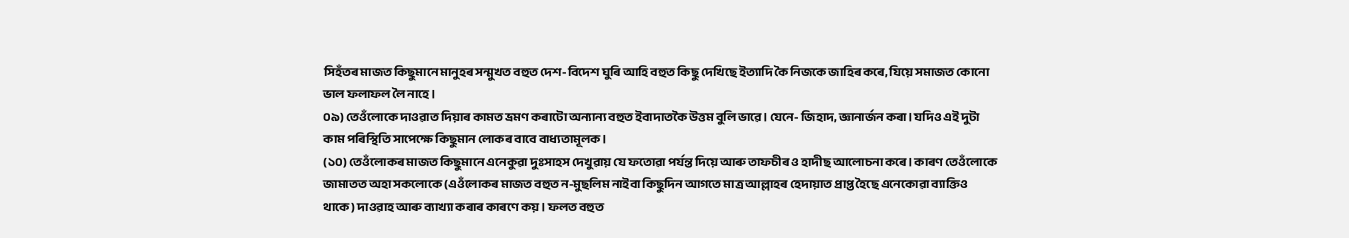সিহঁতৰ মাজত কিছুমানে মানুহৰ সন্মুখত বহুত দেশ-বিদেশ ঘুৰি আহি বহুত কিছু দেখিছে ইত্যাদি কৈ নিজকে জাহিৰ কৰে, যিয়ে সমাজত কোনো ভাল ফলাফল লৈ নাহে।
০৯) তেওঁলোকে দাওৱাত দিয়াৰ কামত ভ্রমণ কৰাটো অন্যান্য বহুত ইবাদাতকৈ উত্তম বুলি ভাৱে। যেনে- জিহাদ, জ্ঞানার্জন কৰা। যদিও এই দুটা কাম পৰিস্থিতি সাপেক্ষে কিছুমান লোকৰ বাবে বাধ্যতামূলক।
(১০) তেওঁলোকৰ মাজত কিছুমানে এনেকুৱা দুঃসাহস দেখুৱায় যে ফতোৱা পর্যন্ত দিয়ে আৰু তাফচীৰ ও হাদীছ আলোচনা কৰে। কাৰণ তেওঁলোকে জামাতত অহা সকলোকে (এওঁলোকৰ মাজত বহুত ন-মুছলিম নাইবা কিছুদিন আগতে মাত্র আল্লাহৰ হেদায়াত প্রাপ্ত হৈছে এনেকোৱা ব্যাক্তিও থাকে) দাওৱাহ আৰু ব্যাখ্যা কৰাৰ কাৰণে কয়। ফলত বহুত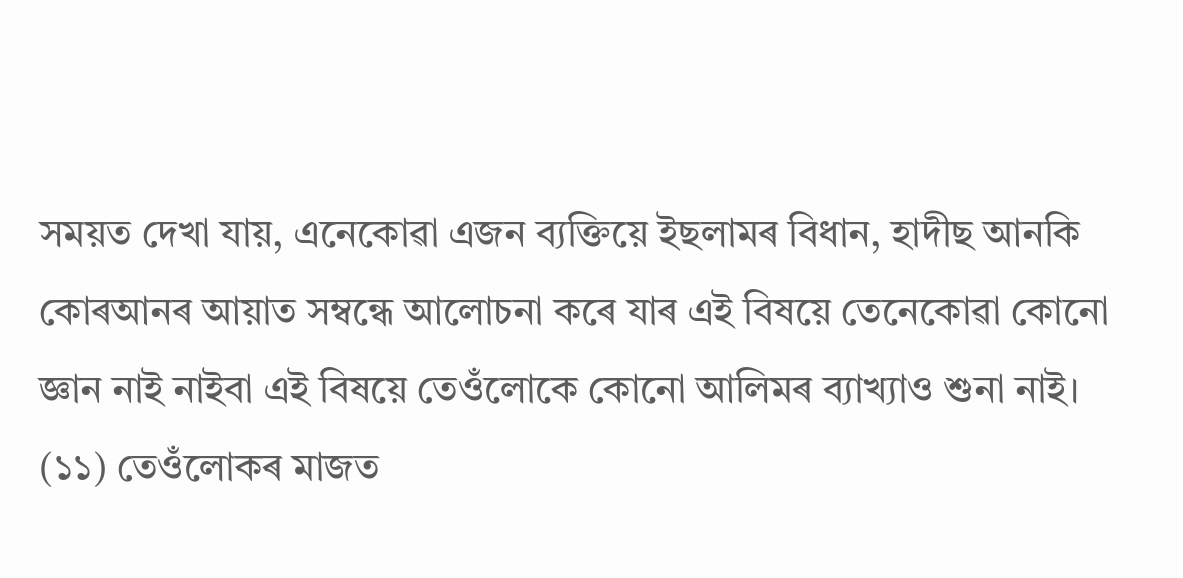সময়ত দেখা যায়, এনেকোৱা এজন ব্যক্তিয়ে ইছলামৰ বিধান, হাদীছ আনকি কোৰআনৰ আয়াত সম্বন্ধে আলোচনা কৰে যাৰ এই বিষয়ে তেনেকোৱা কোনো জ্ঞান নাই নাইবা এই বিষয়ে তেওঁলোকে কোনো আলিমৰ ব্যাখ্যাও শুনা নাই।
(১১) তেওঁলোকৰ মাজত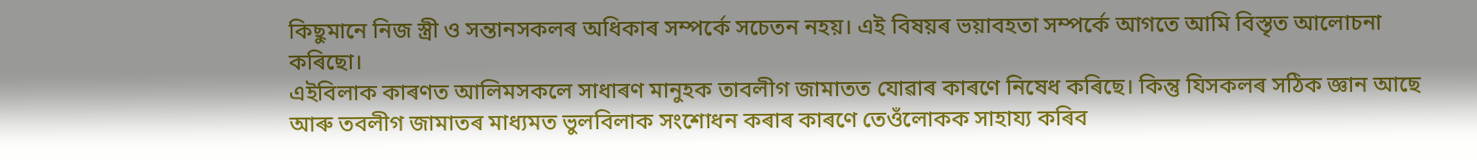কিছুমানে নিজ স্ত্রী ও সন্তানসকলৰ অধিকাৰ সম্পর্কে সচেতন নহয়। এই বিষয়ৰ ভয়াবহতা সম্পৰ্কে আগতে আমি বিস্তৃত আলোচনা কৰিছো।
এইবিলাক কাৰণত আলিমসকলে সাধাৰণ মানুহক তাবলীগ জামাতত যোৱাৰ কাৰণে নিষেধ কৰিছে। কিন্তু যিসকলৰ সঠিক জ্ঞান আছে আৰু তবলীগ জামাতৰ মাধ্যমত ভুলবিলাক সংশোধন কৰাৰ কাৰণে তেওঁলোকক সাহায্য কৰিব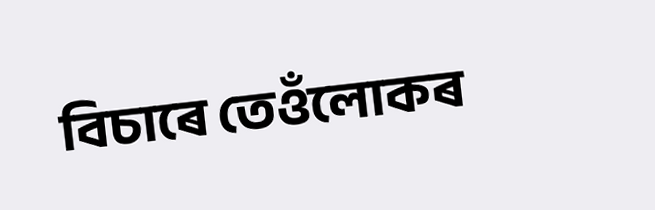বিচাৰে তেওঁলোকৰ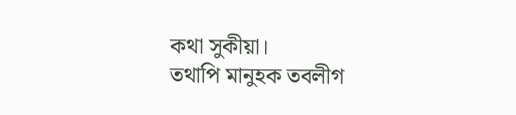কথা সুকীয়া।
তথাপি মানুহক তবলীগ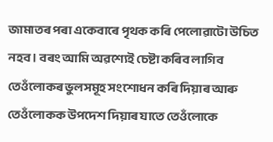জামাতৰ পৰা একেবাৰে পৃথক কৰি পেলোৱাটো উচিত নহব। বৰং আমি অৱশ্যেই চেষ্টা কৰিব লাগিব তেওঁলোকৰ ভুলসমূহ সংশোধন কৰি দিয়াৰ আৰু তেওঁলোকক উপদেশ দিয়াৰ যাতে তেওঁলোকে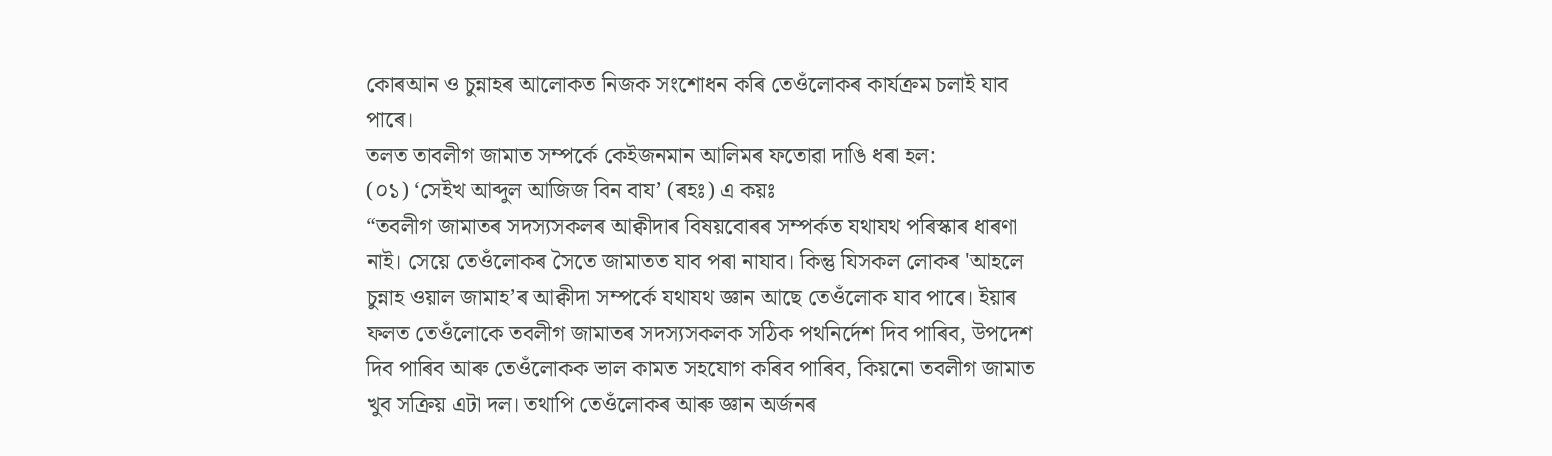কোৰআন ও চুন্নাহৰ আলোকত নিজক সংশোধন কৰি তেওঁলোকৰ কার্যক্রম চলাই যাব পাৰে।
তলত তাবলীগ জামাত সম্পর্কে কেইজনমান আলিমৰ ফতোৱা দাঙি ধৰা হল:
(০১) ‘সেইখ আব্দুল আজিজ বিন বায’ (ৰহঃ) এ কয়ঃ
“তবলীগ জামাতৰ সদস্যসকলৰ আক্বীদাৰ বিষয়বোৰৰ সম্পর্কত যথাযথ পৰিস্কাৰ ধাৰণা নাই। সেয়ে তেওঁলোকৰ সৈতে জামাতত যাব পৰা নাযাব। কিন্তু যিসকল লোকৰ 'আহলে চুন্নাহ ওয়াল জামাহ’ৰ আক্বীদা সম্পর্কে যথাযথ জ্ঞান আছে তেওঁলোক যাব পাৰে। ইয়াৰ ফলত তেওঁলোকে তবলীগ জামাতৰ সদস্যসকলক সঠিক পথনির্দেশ দিব পাৰিব, উপদেশ দিব পাৰিব আৰু তেওঁলোকক ভাল কামত সহযোগ কৰিব পাৰিব, কিয়নো তবলীগ জামাত খুব সক্রিয় এটা দল। তথাপি তেওঁলোকৰ আৰু জ্ঞান অর্জনৰ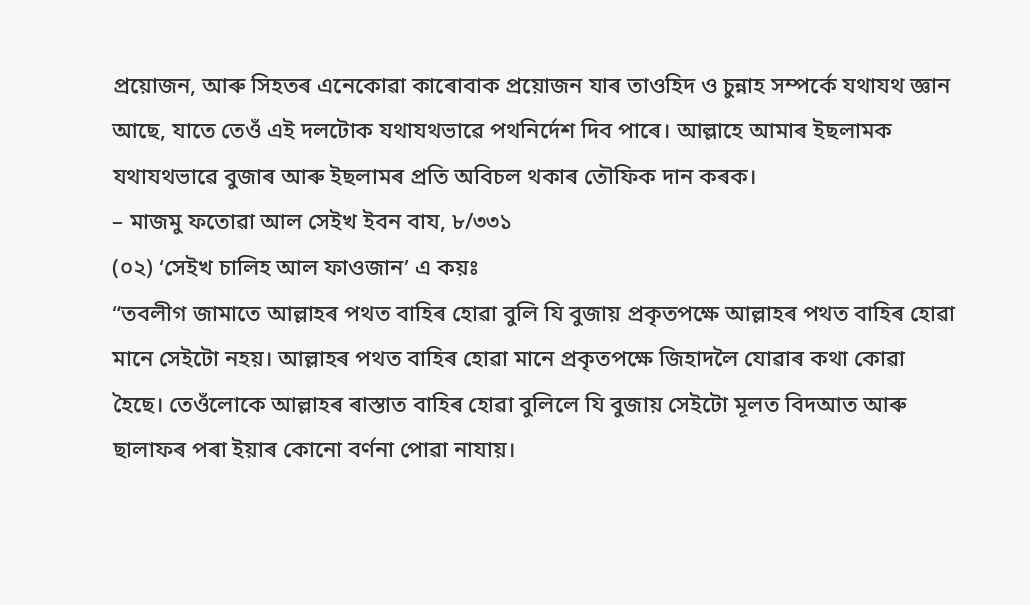প্রয়োজন, আৰু সিহতৰ এনেকোৱা কাৰোবাক প্রয়োজন যাৰ তাওহিদ ও চুন্নাহ সম্পর্কে যথাযথ জ্ঞান আছে, যাতে তেওঁ এই দলটোক যথাযথভাৱে পথনির্দেশ দিব পাৰে। আল্লাহে আমাৰ ইছলামক যথাযথভাৱে বুজাৰ আৰু ইছলামৰ প্রতি অবিচল থকাৰ তৌফিক দান কৰক।
– মাজমু ফতোৱা আল সেইখ ইবন বায, ৮/৩৩১
(০২) ‘সেইখ চালিহ আল ফাওজান’ এ কয়ঃ
“তবলীগ জামাতে আল্লাহৰ পথত বাহিৰ হোৱা বুলি যি বুজায় প্রকৃতপক্ষে আল্লাহৰ পথত বাহিৰ হোৱা মানে সেইটো নহয়। আল্লাহৰ পথত বাহিৰ হোৱা মানে প্রকৃতপক্ষে জিহাদলৈ যোৱাৰ কথা কোৱা হৈছে। তেওঁলোকে আল্লাহৰ ৰাস্তাত বাহিৰ হোৱা বুলিলে যি বুজায় সেইটো মূলত বিদআত আৰু ছালাফৰ পৰা ইয়াৰ কোনো বর্ণনা পোৱা নাযায়।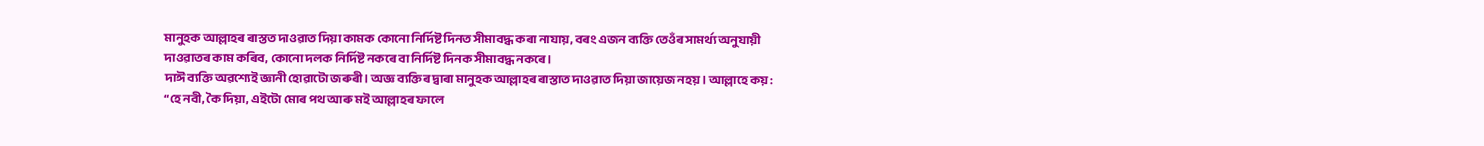মানুহক আল্লাহৰ ৰাস্তত দাওৱাত দিয়া কামক কোনো নির্দিষ্ট দিনত সীমাবদ্ধ কৰা নাযায়, বৰং এজন ব্যক্তি তেওঁৰ সামর্থ্য অনুযায়ী দাওৱাতৰ কাম কৰিব, কোনো দলক নির্দিষ্ট নকৰে বা নির্দিষ্ট দিনক সীমাবদ্ধ নকৰে।
দাঈ ব্যক্তি অৱশ্যেই জ্ঞানী হোৱাটো জৰুৰী। অজ্ঞ ব্যক্তিৰ দ্বাৰা মানুহক আল্লাহৰ ৰাস্তাত দাওৱাত দিয়া জায়েজ নহয়। আল্লাহে কয়:
“হে নবী, কৈ দিয়া, এইটো মোৰ পথ আৰু মই আল্লাহৰ ফালে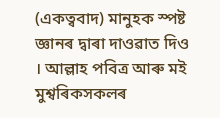(একত্ববাদ) মানুহক স্পষ্ট জ্ঞানৰ দ্বাৰা দাওৱাত দিও । আল্লাহ পবিত্ৰ আৰু মই মুশ্বৰিকসকলৰ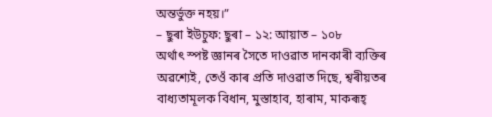অন্তৰ্ভুক্ত নহয়।”
– ছুৰা ইউচুফ: ছুৰা – ১২: আয়াত – ১০৮
অর্থাৎ স্পষ্ট জ্ঞানৰ সৈতে দাওৱাত দানকাৰী ব্যক্তিৰ অৱশ্যেই, তেওঁ কাৰ প্রতি দাওৱাত দিছে, শ্বৰীয়তৰ বাধ্যতামূলক বিধান, মুস্তাহাব, হাৰাম, মাকৰূহ্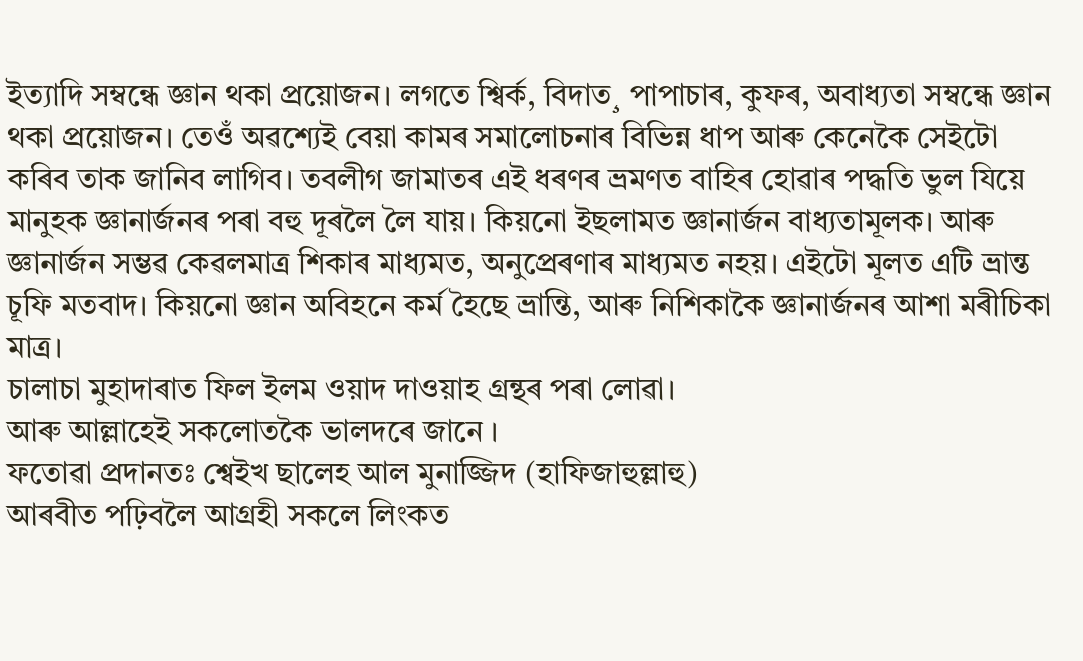ইত্যাদি সম্বন্ধে জ্ঞান থকা প্রয়োজন। লগতে শ্বিৰ্ক, বিদাত¸ পাপাচাৰ, কুফৰ, অবাধ্যতা সম্বন্ধে জ্ঞান থকা প্রয়োজন। তেওঁ অৱশ্যেই বেয়া কামৰ সমালোচনাৰ বিভিন্ন ধাপ আৰু কেনেকৈ সেইটো কৰিব তাক জানিব লাগিব। তবলীগ জামাতৰ এই ধৰণৰ ভ্রমণত বাহিৰ হোৱাৰ পদ্ধতি ভুল যিয়ে মানুহক জ্ঞানার্জনৰ পৰা বহু দূৰলৈ লৈ যায়। কিয়নো ইছলামত জ্ঞানার্জন বাধ্যতামূলক। আৰু জ্ঞানার্জন সম্ভৱ কেৱলমাত্র শিকাৰ মাধ্যমত, অনুপ্রেৰণাৰ মাধ্যমত নহয়। এইটো মূলত এটি ভ্রান্ত চূফি মতবাদ। কিয়নো জ্ঞান অবিহনে কর্ম হৈছে ভ্রান্তি, আৰু নিশিকাকৈ জ্ঞানার্জনৰ আশা মৰীচিকা মাত্র।
চালাচা মুহাদাৰাত ফিল ইলম ওয়াদ দাওয়াহ গ্রন্থৰ পৰা লোৱা।
আৰু আল্লাহেই সকলোতকৈ ভালদৰে জানে ।
ফতোৱা প্রদানতঃ শ্বেইখ ছালেহ আল মুনাজ্জিদ (হাফিজাহুল্লাহু)
আৰবীত পঢ়িবলৈ আগ্ৰহী সকলে লিংকত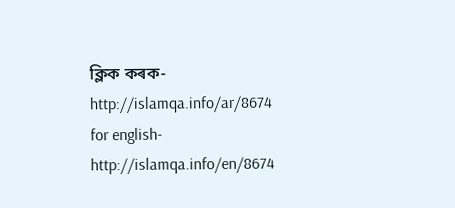ক্লিক কৰক-
http://islamqa.info/ar/8674
for english-
http://islamqa.info/en/8674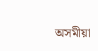অসমীয়া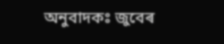অনুবাদকঃ জুবেৰ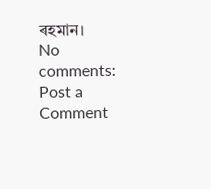ৰহমান।
No comments:
Post a Comment